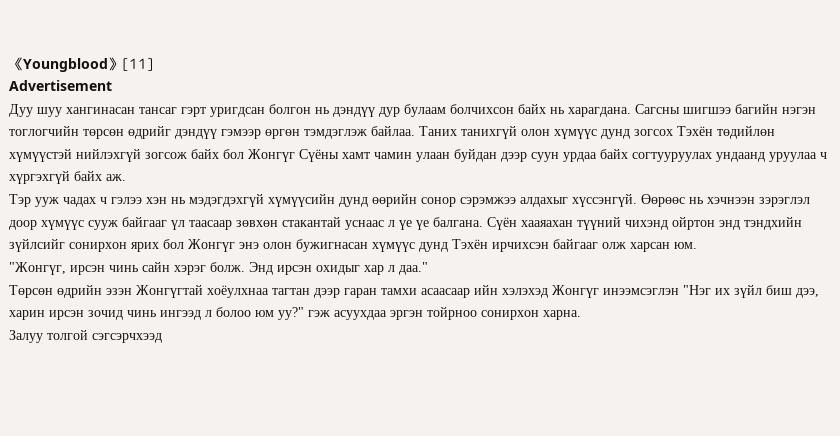《Youngblood》[11]
Advertisement
Дуу шуу хангинасан тансаг гэрт уригдсан болгон нь дэндүү дур булаам болчихсон байх нь харагдана. Сагсны шигшээ багийн нэгэн тоглогчийн төрсөн өдрийг дэндүү гэмээр өргөн тэмдэглэж байлаа. Таних танихгүй олон хүмүүс дунд зогсох Тэхён төдийлөн хүмүүстэй нийлэхгүй зогсож байх бол Жонгүг Сүёны хамт чамин улаан буйдан дээр суун урдаа байх согтууруулах ундаанд уруулаа ч хүргэхгүй байх аж.
Тэр ууж чадах ч гэлээ хэн нь мэдэгдэхгүй хүмүүсийн дунд өөрийн сонор сэрэмжээ алдахыг хүссэнгүй. Өөрөөс нь хэчнээн зэрэглэл доор хүмүүс сууж байгааг үл таасаар зөвхөн стакантай уснаас л үе үе балгана. Сүён хааяахан түүний чихэнд ойртон энд тэндхийн зүйлсийг сонирхон ярих бол Жонгүг энэ олон бужигнасан хүмүүс дунд Тэхён ирчихсэн байгааг олж харсан юм.
"Жонгүг, ирсэн чинь сайн хэрэг болж. Энд ирсэн охидыг хар л даа."
Төрсөн өдрийн эзэн Жонгүгтай хоёулхнаа тагтан дээр гаран тамхи асаасаар ийн хэлэхэд Жонгүг инээмсэглэн "Нэг их зүйл биш дээ, харин ирсэн зочид чинь ингээд л болоо юм уу?" гэж асуухдаа эргэн тойрноо сонирхон харна.
Залуу толгой сэгсэрчхээд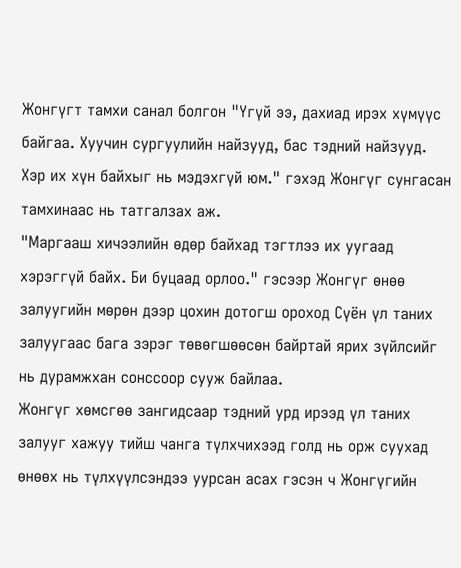Жонгүгт тамхи санал болгон "Үгүй ээ, дахиад ирэх хүмүүс байгаа. Хуучин сургуулийн найзууд, бас тэдний найзууд. Хэр их хүн байхыг нь мэдэхгүй юм." гэхэд Жонгүг сунгасан тамхинаас нь татгалзах аж.
"Маргааш хичээлийн өдөр байхад тэгтлээ их уугаад хэрэггүй байх. Би буцаад орлоо." гэсээр Жонгүг өнөө залуугийн мөрөн дээр цохин дотогш ороход Сүён үл таних залуугаас бага зэрэг төвөгшөөсөн байртай ярих зүйлсийг нь дурамжхан сонссоор сууж байлаа.
Жонгүг хөмсгөө зангидсаар тэдний урд ирээд үл таних залууг хажуу тийш чанга түлхчихээд голд нь орж суухад өнөөх нь түлхүүлсэндээ уурсан асах гэсэн ч Жонгүгийн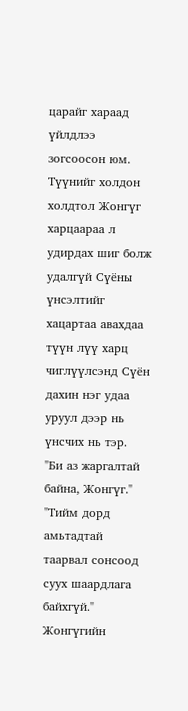царайг хараад үйлдлээ зогсоосон юм. Түүнийг холдон холдтол Жонгүг харцаараа л удирдах шиг болж удалгүй Сүёны үнсэлтийг хацартаа авахдаа түүн лүү харц чиглүүлсэнд Сүён дахин нэг удаа уруул дээр нь үнсчих нь тэр.
"Би аз жаргалтай байна, Жонгүг."
"Тийм дорд амьтадтай таарвал сонсоод суух шаардлага байхгүй." Жонгүгийн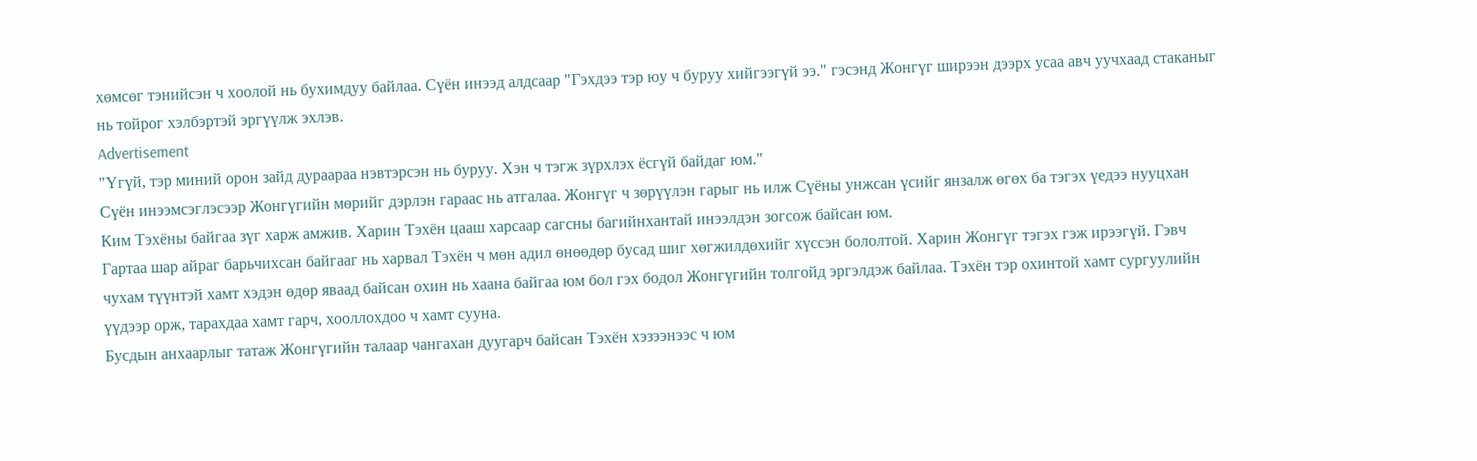хөмсөг тэнийсэн ч хоолой нь бухимдуу байлаа. Сүён инээд алдсаар "Гэхдээ тэр юу ч буруу хийгээгүй ээ." гэсэнд Жонгүг ширээн дээрх усаа авч уучхаад стаканыг нь тойрог хэлбэртэй эргүүлж эхлэв.
Advertisement
"Үгүй, тэр миний орон зайд дураараа нэвтэрсэн нь буруу. Хэн ч тэгж зүрхлэх ёсгүй байдаг юм."
Сүён инээмсэглэсээр Жонгүгийн мөрийг дэрлэн гараас нь атгалаа. Жонгүг ч зөрүүлэн гарыг нь илж Сүёны унжсан үсийг янзалж өгөх ба тэгэх үедээ нууцхан Ким Тэхёны байгаа зүг харж амжив. Харин Тэхён цааш харсаар сагсны багийнхантай инээлдэн зогсож байсан юм.
Гартаа шар айраг барьчихсан байгааг нь харвал Тэхён ч мөн адил өнөөдөр бусад шиг хөгжилдөхийг хүссэн бололтой. Харин Жонгүг тэгэх гэж ирээгүй. Гэвч чухам түүнтэй хамт хэдэн өдөр яваад байсан охин нь хаана байгаа юм бол гэх бодол Жонгүгийн толгойд эргэлдэж байлаа. Тэхён тэр охинтой хамт сургуулийн үүдээр орж, тарахдаа хамт гарч, хооллохдоо ч хамт сууна.
Бусдын анхаарлыг татаж Жонгүгийн талаар чангахан дуугарч байсан Тэхён хэзээнээс ч юм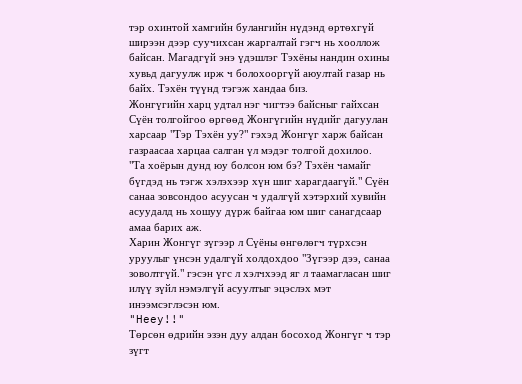тэр охинтой хамгийн булангийн нүдэнд өртөхгүй ширээн дээр суучихсан жаргалтай гэгч нь хооллож байсан. Магадгүй энэ үдэшлэг Тэхёны нандин охины хувьд дагуулж ирж ч болохооргүй аюултай газар нь байх. Тэхён түүнд тэгэж хандаа биз.
Жонгүгийн харц удтал нэг чигтээ байсныг гайхсан Сүён толгойгоо өргөөд Жонгүгийн нүдийг дагуулан харсаар "Тэр Тэхён уу?" гэхэд Жонгүг харж байсан газраасаа харцаа салган үл мэдэг толгой дохилоо.
"Та хоёрын дунд юу болсон юм бэ? Тэхён чамайг бүгдэд нь тэгж хэлэхээр хүн шиг харагдаагүй." Сүён санаа зовсондоо асуусан ч удалгүй хэтэрхий хувийн асуудалд нь хошуу дүрж байгаа юм шиг санагдсаар амаа барих аж.
Харин Жонгүг зүгээр л Сүёны өнгөлөгч түрхсэн уруулыг үнсэн удалгүй холдохдоо "Зүгээр дээ, санаа зоволтгүй." гэсэн үгс л хэлчхээд яг л таамагласан шиг илүү зүйл нэмэлгүй асуултыг эцэслэх мэт инээмсэглэсэн юм.
"Heey!!"
Төрсөн өдрийн эзэн дуу алдан босоход Жонгүг ч тэр зүгт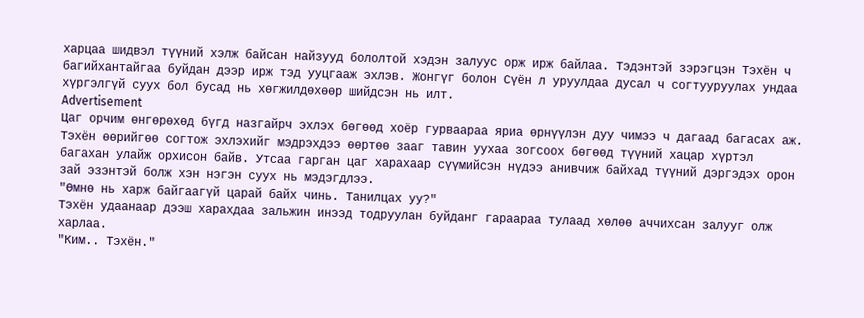харцаа шидвэл түүний хэлж байсан найзууд бололтой хэдэн залуус орж ирж байлаа. Тэдэнтэй зэрэгцэн Тэхён ч багийхантайгаа буйдан дээр ирж тэд ууцгааж эхлэв. Жонгүг болон Сүён л уруулдаа дусал ч согтууруулах ундаа хүргэлгүй суух бол бусад нь хөгжилдөхөөр шийдсэн нь илт.
Advertisement
Цаг орчим өнгөрөхөд бүгд назгайрч эхлэх бөгөөд хоёр гурваараа яриа өрнүүлэн дуу чимээ ч дагаад багасах аж.
Тэхён өөрийгөө согтож эхлэхийг мэдрэхдээ өөртөө зааг тавин уухаа зогсоох бөгөөд түүний хацар хүртэл багахан улайж орхисон байв. Утсаа гарган цаг харахаар сүүмийсэн нүдээ анивчиж байхад түүний дэргэдэх орон зай эзэнтэй болж хэн нэгэн суух нь мэдэгдлээ.
"Өмнө нь харж байгаагүй царай байх чинь. Танилцах уу?"
Тэхён удаанаар дээш харахдаа зальжин инээд тодруулан буйданг гараараа тулаад хөлөө аччихсан залууг олж харлаа.
"Ким.. Тэхён."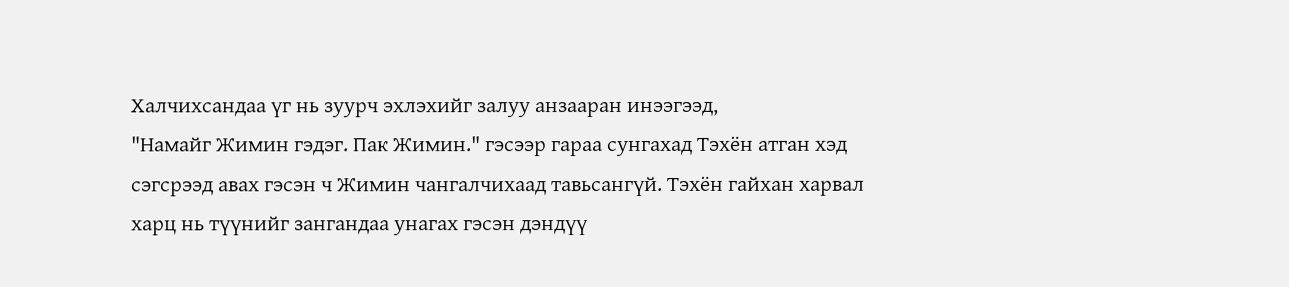Халчихсандаа үг нь зуурч эхлэхийг залуу анзааран инээгээд,
"Намайг Жимин гэдэг. Пак Жимин." гэсээр гараа сунгахад Тэхён атган хэд сэгсрээд авах гэсэн ч Жимин чангалчихаад тавьсангүй. Тэхён гайхан харвал харц нь түүнийг зангандаа унагах гэсэн дэндүү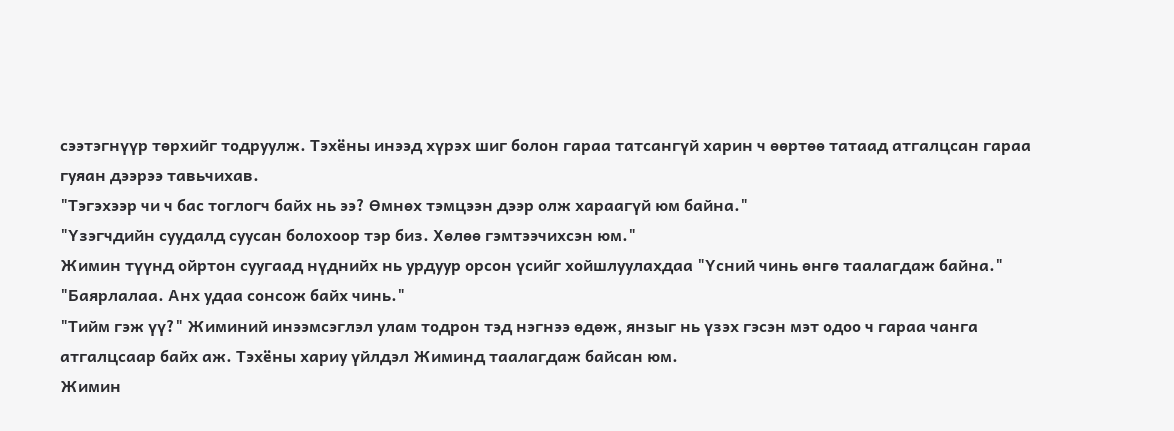сээтэгнүүр төрхийг тодруулж. Тэхёны инээд хүрэх шиг болон гараа татсангүй харин ч өөртөө татаад атгалцсан гараа гуяан дээрээ тавьчихав.
"Тэгэхээр чи ч бас тоглогч байх нь ээ? Өмнөх тэмцээн дээр олж хараагүй юм байна."
"Үзэгчдийн суудалд суусан болохоор тэр биз. Хөлөө гэмтээчихсэн юм."
Жимин түүнд ойртон суугаад нүднийх нь урдуур орсон үсийг хойшлуулахдаа "Үсний чинь өнгө таалагдаж байна."
"Баярлалаа. Анх удаа сонсож байх чинь."
"Тийм гэж үү?" Жиминий инээмсэглэл улам тодрон тэд нэгнээ өдөж, янзыг нь үзэх гэсэн мэт одоо ч гараа чанга атгалцсаар байх аж. Тэхёны хариу үйлдэл Жиминд таалагдаж байсан юм.
Жимин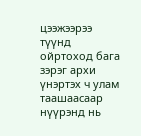цээжээрээ түүнд ойртоход бага зэрэг архи үнэртэх ч улам таашаасаар нүүрэнд нь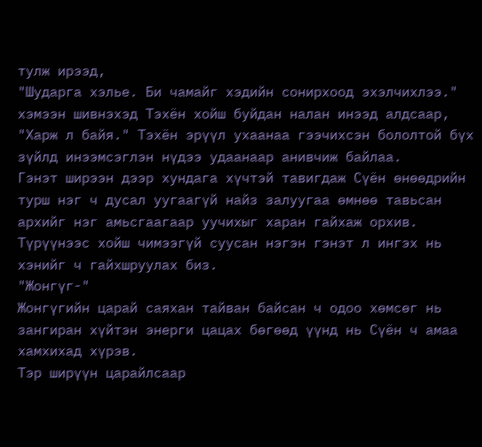тулж ирээд,
"Шударга хэлье. Би чамайг хэдийн сонирхоод эхэлчихлээ." хэмээн шивнэхэд Тэхён хойш буйдан налан инээд алдсаар,
"Харж л байя." Тэхён эрүүл ухаанаа гээчихсэн бололтой бүх зүйлд инээмсэглэн нүдээ удаанаар анивчиж байлаа.
Гэнэт ширээн дээр хундага хүчтэй тавигдаж Сүён өнөөдрийн турш нэг ч дусал уугаагүй найз залуугаа өмнөө тавьсан архийг нэг амьсгаагаар уучихыг харан гайхаж орхив. Түрүүнээс хойш чимээгүй суусан нэгэн гэнэт л ингэх нь хэнийг ч гайхшруулах биз.
"Жонгүг-"
Жонгүгийн царай саяхан тайван байсан ч одоо хөмсөг нь зангиран хүйтэн энерги цацах бөгөөд үүнд нь Сүён ч амаа хамхихад хүрэв.
Тэр ширүүн царайлсаар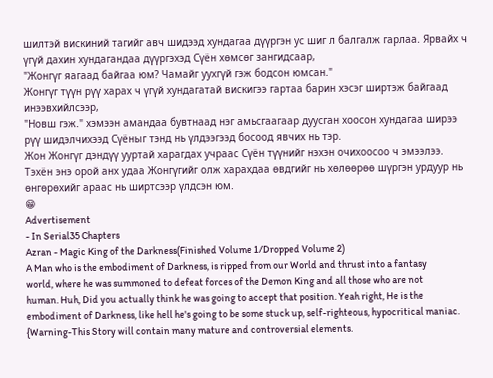шилтэй вискиний тагийг авч шидээд хундагаа дүүргэн ус шиг л балгалж гарлаа. Ярвайх ч үгүй дахин хундагандаа дүүргэхэд Сүён хөмсөг зангидсаар,
"Жонгүг яагаад байгаа юм? Чамайг уухгүй гэж бодсон юмсан."
Жонгүг түүн рүү харах ч үгүй хундагатай вискигээ гартаа барин хэсэг ширтэж байгаад инээвхийлсээр,
"Новш гэж." хэмээн амандаа бувтнаад нэг амьсгаагаар дуусган хоосон хундагаа ширээ рүү шидэлчихээд Сүёныг тэнд нь үлдээгээд босоод явчих нь тэр.
Жон Жонгүг дэндүү ууртай харагдах учраас Сүён түүнийг нэхэн очихоосоо ч эмээлээ.
Тэхён энэ орой анх удаа Жонгүгийг олж харахдаа өвдгийг нь хөлөөрөө шүргэн урдуур нь өнгөрөхийг араас нь ширтсээр үлдсэн юм.
😁
Advertisement
- In Serial35 Chapters
Azran - Magic King of the Darkness(Finished Volume 1/Dropped Volume 2)
A Man who is the embodiment of Darkness, is ripped from our World and thrust into a fantasy world, where he was summoned to defeat forces of the Demon King and all those who are not human. Huh, Did you actually think he was going to accept that position. Yeah right, He is the embodiment of Darkness, like hell he's going to be some stuck up, self-righteous, hypocritical maniac. {Warning-This Story will contain many mature and controversial elements.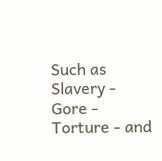Such as Slavery - Gore - Torture - and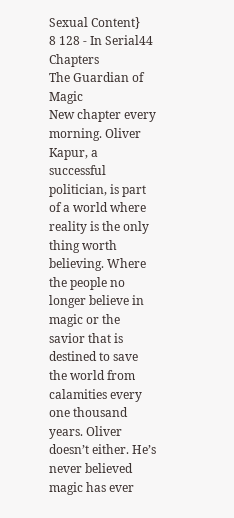Sexual Content}
8 128 - In Serial44 Chapters
The Guardian of Magic
New chapter every morning. Oliver Kapur, a successful politician, is part of a world where reality is the only thing worth believing. Where the people no longer believe in magic or the savior that is destined to save the world from calamities every one thousand years. Oliver doesn’t either. He’s never believed magic has ever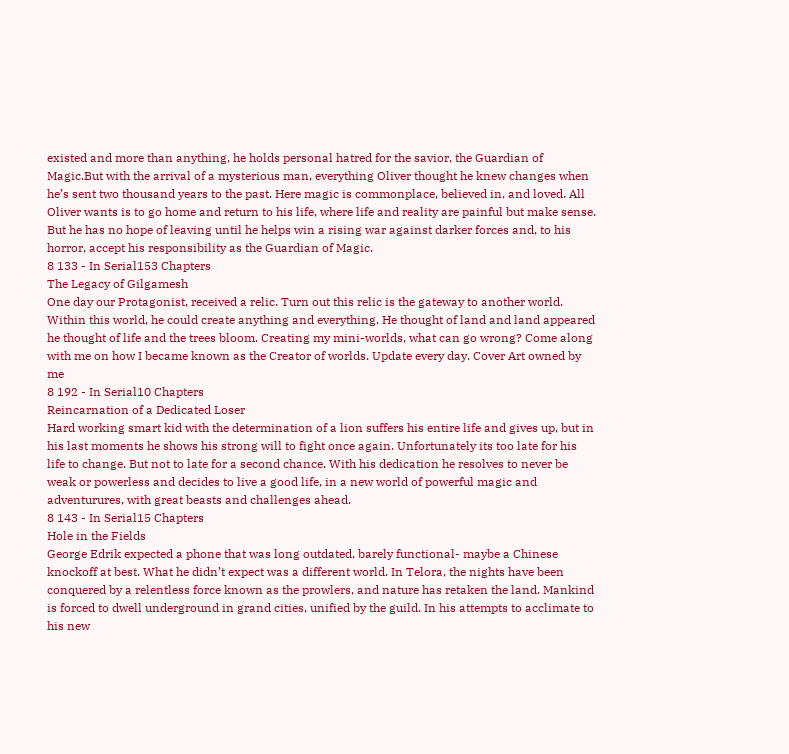existed and more than anything, he holds personal hatred for the savior, the Guardian of Magic.But with the arrival of a mysterious man, everything Oliver thought he knew changes when he’s sent two thousand years to the past. Here magic is commonplace, believed in, and loved. All Oliver wants is to go home and return to his life, where life and reality are painful but make sense. But he has no hope of leaving until he helps win a rising war against darker forces and, to his horror, accept his responsibility as the Guardian of Magic.
8 133 - In Serial153 Chapters
The Legacy of Gilgamesh
One day our Protagonist, received a relic. Turn out this relic is the gateway to another world. Within this world, he could create anything and everything. He thought of land and land appeared he thought of life and the trees bloom. Creating my mini-worlds, what can go wrong? Come along with me on how I became known as the Creator of worlds. Update every day. Cover Art owned by me
8 192 - In Serial10 Chapters
Reincarnation of a Dedicated Loser
Hard working smart kid with the determination of a lion suffers his entire life and gives up, but in his last moments he shows his strong will to fight once again. Unfortunately its too late for his life to change. But not to late for a second chance. With his dedication he resolves to never be weak or powerless and decides to live a good life, in a new world of powerful magic and adventurures, with great beasts and challenges ahead.
8 143 - In Serial15 Chapters
Hole in the Fields
George Edrik expected a phone that was long outdated, barely functional- maybe a Chinese knockoff at best. What he didn’t expect was a different world. In Telora, the nights have been conquered by a relentless force known as the prowlers, and nature has retaken the land. Mankind is forced to dwell underground in grand cities, unified by the guild. In his attempts to acclimate to his new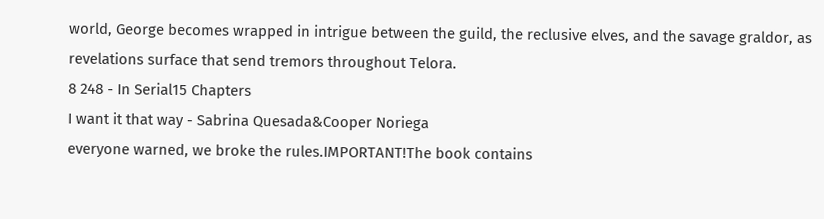world, George becomes wrapped in intrigue between the guild, the reclusive elves, and the savage graldor, as revelations surface that send tremors throughout Telora.
8 248 - In Serial15 Chapters
I want it that way - Sabrina Quesada&Cooper Noriega
everyone warned, we broke the rules.IMPORTANT!The book contains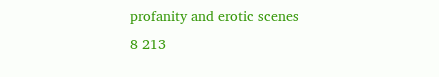profanity and erotic scenes
8 213